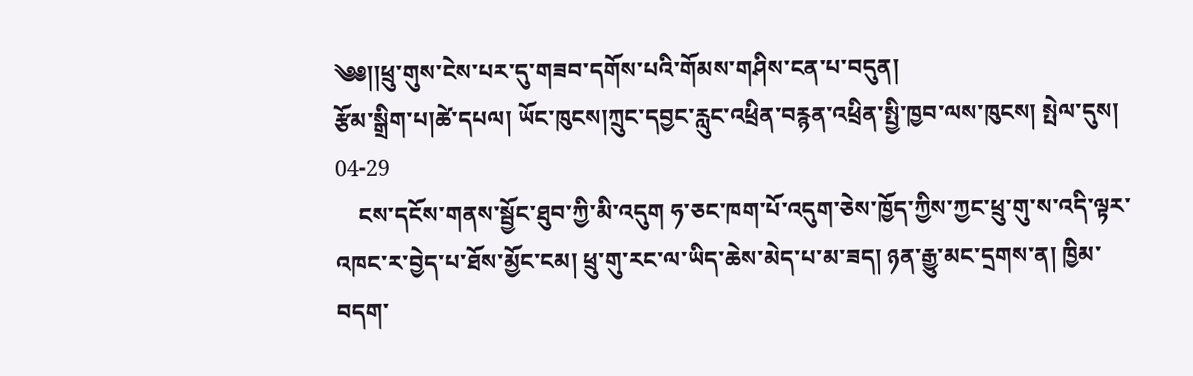༄༅།།ཕྲུ་གུས་ངེས་པར་དུ་གཟབ་དགོས་པའི་གོམས་གཤིས་ངན་པ་བདུན།
རྩོམ་སྒྲིག་པ།ཚེ་དཔལ། ཡོང་ཁུངས།ཀྲུང་དབྱང་རླུང་འཕྲིན་བརྙན་འཕྲིན་སྤྱི་ཁྱབ་ལས་ཁུངས། སྤེལ་དུས། 04-29
    ངས་དངོས་གནས་སྦྱོང་ཐུབ་ཀྱི་མི་འདུག ཧ་ཅང་ཁག་པོ་འདུག་ཅེས་ཁྱོད་ཀྱིས་ཀྱང་ཕྲུ་གུ་ས་འདི་ལྟར་འཁང་ར་བྱེད་པ་ཐོས་མྱོང་ངམ། ཕྲུ་གུ་རང་ལ་ཡིད་ཆེས་མེད་པ་མ་ཟད། ཉན་རྒྱུ་མང་དྲགས་ན། ཁྱིམ་བདག་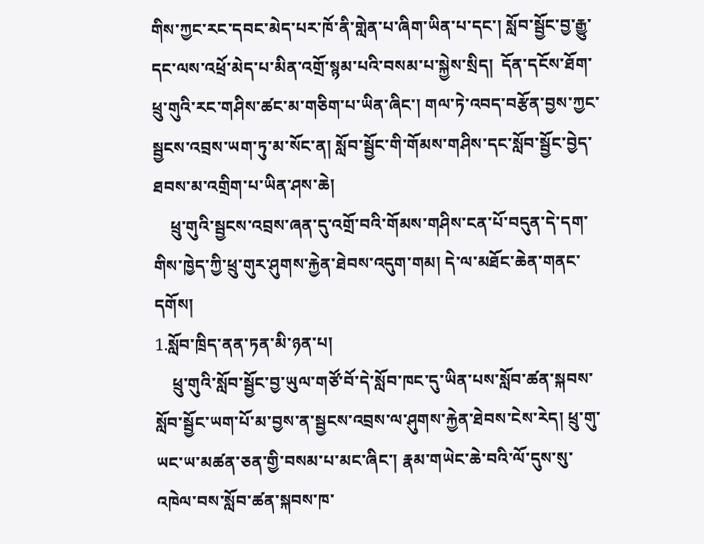གིས་ཀྱང་རང་དབང་མེད་པར་ཁོ་ནི་གླེན་པ་ཞིག་ཡིན་པ་དང་། སློབ་སྦྱོང་བྱ་རྒྱུ་དང་ལས་འཕྲོ་མེད་པ་མིན་འགྲོ་སྙམ་པའི་བསམ་པ་སྐྱེས་སྲིད།  དོན་དངོས་ཐོག་ཕྲུ་གུའི་རང་གཤིས་ཚང་མ་གཅིག་པ་ཡིན་ཞིང་། གལ་ཏེ་འབད་བརྩོན་བྱས་ཀྱང་སྦྱངས་འབྲས་ཡག་ཏུ་མ་སོང་ན། སློབ་སྦྱོང་གི་གོམས་གཤིས་དང་སློབ་སྦྱོང་བྱེད་ཐབས་མ་འགྲིག་པ་ཡིན་ཤས་ཆེ།
    ཕྲུ་གུའི་སྦྱངས་འབྲས་ཞན་དུ་འགྲོ་བའི་གོམས་གཤིས་ངན་པོ་བདུན་དེ་དག་གིས་ཁྱེད་ཀྱི་ཕྲུ་གུར་ཤུགས་རྐྱེན་ཐེབས་འདུག་གམ། དེ་ལ་མཐོང་ཆེན་གནང་དགོས།
1.སློབ་ཁྲིད་ནན་ཏན་མི་ཉན་པ།
    ཕྲུ་གུའི་སློབ་སྦྱོང་བྱ་ཡུལ་གཙོ་བོ་དེ་སློབ་ཁང་དུ་ཡིན་པས་སློབ་ཚན་སྐབས་སློབ་སྦྱོང་ཡག་པོ་མ་བྱས་ན་སྦྱངས་འབྲས་ལ་ཤུགས་རྐྱེན་ཐེབས་ངེས་རེད། ཕྲུ་གུ་ཡང་ཡ་མཚན་ཅན་གྱི་བསམ་པ་མང་ཞིང་། རྣམ་གཡེང་ཆེ་བའི་ལོ་དུས་སུ་འཁེལ་བས་སློབ་ཚན་སྐབས་ཁ་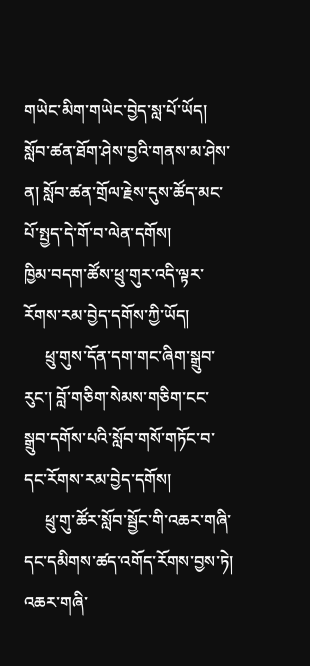གཡེང་མིག་གཡེང་བྱེད་སླ་པོ་ཡོད། སློབ་ཚན་ཐོག་ཤེས་བྱའི་གནས་མ་ཤེས་ན། སློབ་ཚན་གྲོལ་རྗེས་དུས་ཚོད་མང་པོ་སྤྱད་དེ་གོ་བ་ལེན་དགོས།
ཁྱིམ་བདག་ཚོས་ཕྲུ་གུར་འདི་ལྟར་རོགས་རམ་བྱེད་དགོས་ཀྱི་ཡོད།
     ཕྲུ་གུས་དོན་དག་གང་ཞིག་སྒྲུབ་རུང་། བློ་གཅིག་སེམས་གཅིག་ངང་སྒྲུབ་དགོས་པའི་སློབ་གསོ་གཏོང་བ་དང་རོགས་རམ་བྱེད་དགོས།
     ཕྲུ་གུ་ཚོར་སློབ་སྦྱོང་གི་འཆར་གཞི་དང་དམིགས་ཚད་འགོད་རོགས་བྱས་ཏེ། འཆར་གཞི་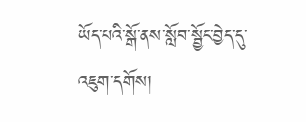ཡོད་པའི་སྒོ་ནས་སློབ་སྦྱོང་བྱེད་དུ་འཇུག་དགོས།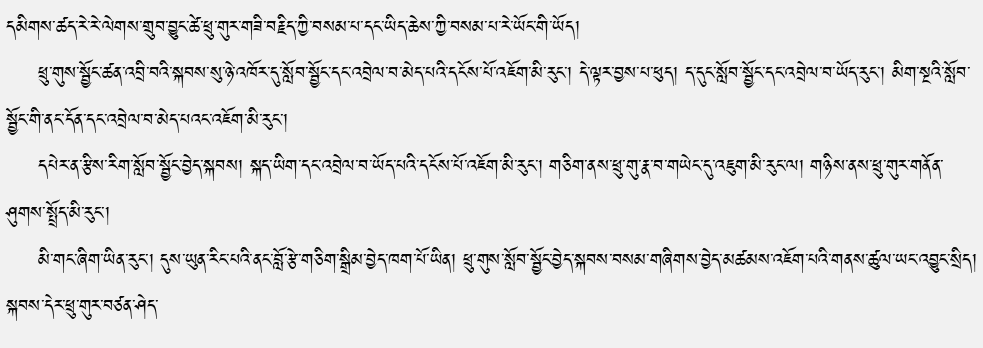དམིགས་ཚད་རེ་རེ་ལེགས་གྲུབ་བྱུང་ཚེ་ཕྲུ་གུར་གཟི་བརྗིད་ཀྱི་བསམ་པ་དང་ཡིད་ཆེས་ཀྱི་བསམ་པ་རེ་ཡོང་གི་ཡོད།
     ཕྲུ་གུས་སྦྱོང་ཚན་འབྲི་བའི་སྐབས་སུ་ཉེ་འཁོར་དུ་སློབ་སྦྱོང་དང་འབྲེལ་བ་མེད་པའི་དངོས་པོ་འཇོག་མི་རུང་། དེ་ལྟར་བྱས་པ་ཕུད། ད་དུང་སློབ་སྦྱོང་དང་འབྲེལ་བ་ཡོད་རུང་། མིག་སྔའི་སློབ་སྦྱོང་གི་ནང་དོན་དང་འབྲེལ་བ་མེད་པའང་འཇོག་མི་རུང་།
     དཔེར་ན་རྩིས་རིག་སློབ་སྦྱོང་བྱེད་སྐབས། སྐད་ཡིག་དང་འབྲེལ་བ་ཡོད་པའི་དངོས་པོ་འཇོག་མི་རུང་། གཅིག་ནས་ཕྲུ་གུ་རྣ་བ་གཡེང་དུ་འཇུག་མི་རུང་ལ། གཉིས་ནས་ཕྲུ་གུར་གནོན་ཤུགས་སྤྲོད་མི་རུང་།
     མི་གང་ཞིག་ཡིན་རུང་། དུས་ཡུན་རིང་པའི་ནང་བློ་རྩེ་གཅིག་སྒྲིམ་བྱེད་ཁག་པོ་ཡིན། ཕྲུ་གུས་སློབ་སྦྱོང་བྱེད་སྐབས་བསམ་གཞིགས་བྱེད་མཚམས་འཇོག་པའི་གནས་ཚུལ་ཡང་འབྱུང་སྲིད། སྐབས་དེར་ཕྲུ་གུར་བཙན་ཤེད་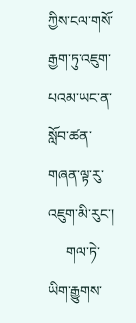ཀྱིས་ངལ་གསོ་རྒྱག་ཏུ་འཇུག་པའམ་ཡང་ན་སློབ་ཚན་གཞན་ལྟ་རུ་འཇུག་མི་རུང་།
     གལ་ཏེ་ཡིག་རྒྱུགས་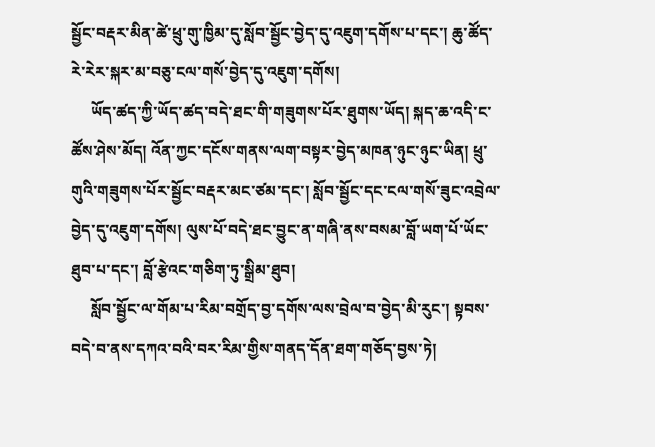སྦྱོང་བརྡར་མིན་ཚེ་ཕྲུ་གུ་ཁྱིམ་དུ་སློབ་སྦྱོང་བྱེད་དུ་འཇུག་དགོས་པ་དང་། ཆུ་ཚོད་རེ་རེར་སྐར་མ་བཅུ་ངལ་གསོ་བྱེད་དུ་འཇུག་དགོས།
     ཡོད་ཚད་ཀྱི་ཡོད་ཚད་བདེ་ཐང་གི་གཟུགས་པོར་ཐུགས་ཡོད། སྐད་ཆ་འདི་ང་ཚོས་ཤེས་མོད། འོན་ཀྱང་དངོས་གནས་ལག་བསྟར་བྱེད་མཁན་ཉུང་ཉུང་ཡིན། ཕྲུ་གུའི་གཟུགས་པོར་སྦྱོང་བརྡར་མང་ཙམ་དང་། སློབ་སྦྱོང་དང་ངལ་གསོ་ཟུང་འབྲེལ་བྱེད་དུ་འཇུག་དགོས། ལུས་པོ་བདེ་ཐང་བྱུང་ན་གཞི་ནས་བསམ་བློ་ཡག་པོ་ཡོང་ཐུབ་པ་དང་། བློ་རྩེའང་གཅིག་ཏུ་སྒྲིམ་ཐུབ།
     སློབ་སྦྱོང་ལ་གོམ་པ་རིམ་བགྲོད་བྱ་དགོས་ལས་བྲེལ་བ་བྱེད་མི་རུང་། སྟབས་བདེ་བ་ནས་དཀའ་བའི་བར་རིམ་གྱིས་གནད་དོན་ཐག་གཅོད་བྱས་ཏེ།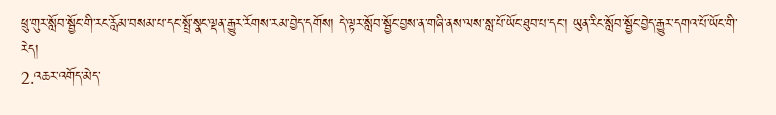ཕྲུ་གུར་སློབ་སྦྱོང་གི་རང་རློམ་བསམ་པ་དང་སྤྲོ་སྣང་ལྡན་རྒྱུར་རོགས་རམ་བྱེད་དགོས། དེ་ལྟར་སློབ་སྦྱོང་བྱས་ན་གཞི་ནས་ལས་སླ་པོ་ཡོང་ཐུབ་པ་དང་། ཡུན་རིང་སློབ་སྦྱོང་བྱེད་རྒྱུར་དགའ་པོ་ཡོང་གི་རེད།
2.འཆར་འགོད་མེད་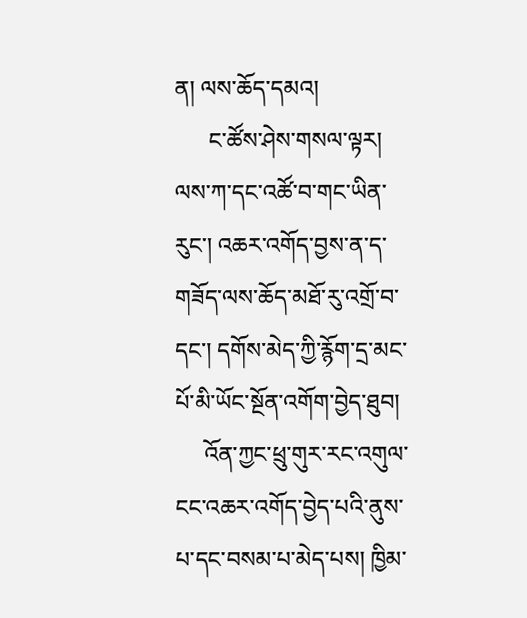ན། ལས་ཆོད་དམའ།
      ང་ཚོས་ཤེས་གསལ་ལྟར། ལས་ཀ་དང་འཚོ་བ་གང་ཡིན་རུང་། འཆར་འགོད་བྱས་ན་ད་གཟོད་ལས་ཆོད་མཐོ་རུ་འགྲོ་བ་དང་། དགོས་མེད་ཀྱི་རྙོག་དྲ་མང་པོ་མི་ཡོང་སྔོན་འགོག་བྱེད་ཐུབ།
     འོན་ཀྱང་ཕྲུ་གུར་རང་འགུལ་ངང་འཆར་འགོད་བྱེད་པའི་ནུས་པ་དང་བསམ་པ་མེད་པས། ཁྱིམ་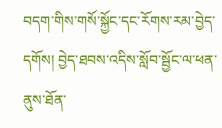བདག་གིས་གསོ་སྐྱོང་དང་རོགས་རམ་བྱེད་དགོས། བྱེད་ཐབས་འདིས་སློབ་སྦྱོང་ལ་ཕན་ནུས་ཐོན་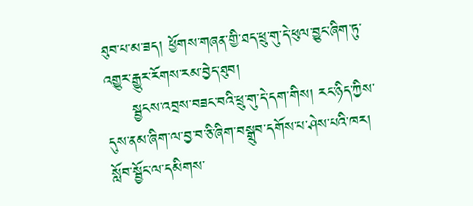ཐུབ་པ་མ་ཟད། ཕྱོགས་གཞན་གྱི་ཐད་ཕྲུ་གུ་དེ་ཕུལ་བྱུང་ཞིག་ཏུ་འགྱུར་རྒྱུར་རོགས་རམ་བྱེད་ཐུབ།
     སྦྱངས་འབྲས་བཟང་བའི་ཕྲུ་གུ་དེ་དག་གིས། རང་ཉིད་ཀྱིས་དུས་ནམ་ཞིག་ལ་བྱ་བ་ཅི་ཞིག་བསྒྲུབ་དགོས་པ་ཤེས་པའི་ཁར། སློབ་སྦྱོང་ལ་དམིགས་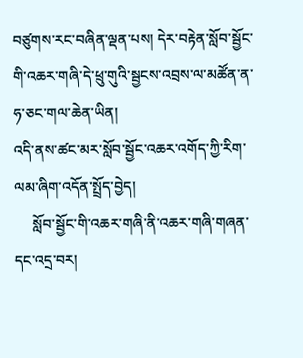བཙུགས་རང་བཞིན་ལྡན་པས། དེར་བརྟེན་སློབ་སྦྱོང་གི་འཆར་གཞི་དེ་ཕྲུ་གུའི་སྦྱངས་འབྲས་ལ་མཚོན་ན་ཧ་ཅང་གལ་ཆེན་ཡིན།
འདི་ནས་ཚང་མར་སློབ་སྦྱོང་འཆར་འགོད་ཀྱི་རིག་ལམ་ཞིག་འདོན་སྤྲོད་བྱེད།
     སློབ་སྦྱོང་གི་འཆར་གཞི་ནི་འཆར་གཞི་གཞན་དང་འདྲ་བར།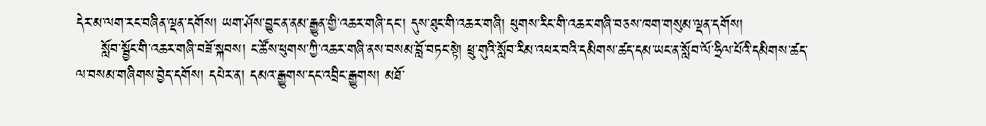དེར་མ་ལག་རང་བཞིན་ལྡན་དགོས། ཡག་ཤོས་བྱུང་ན་ནམ་རྒྱུན་གྱི་འཆར་གཞི་དང་། དུས་ཐུང་གི་འཆར་གཞི། ཕུགས་རིང་གི་འཆར་གཞི་བཅས་ཁག་གསུམ་ལྡན་དགོས།
     སློབ་སྦྱོང་གི་འཆར་གཞི་བཟོ་སྐབས། ང་ཚོས་ཕུགས་ཀྱི་འཆར་གཞི་ནས་བསམ་བློ་བཏང་སྟེ། ཕྲུ་གུའི་སློབ་རིམ་འཕར་བའི་དམིགས་ཚད་དམ་ཡང་ན་སློབ་ལོ་ཧྲིལ་པོའི་དམིགས་ཚད་ལ་བསམ་གཞིགས་བྱེད་དགོས། དཔེར་ན། དམའ་རྒྱུགས་དང་འབྲིང་རྒྱུགས། མཐོ་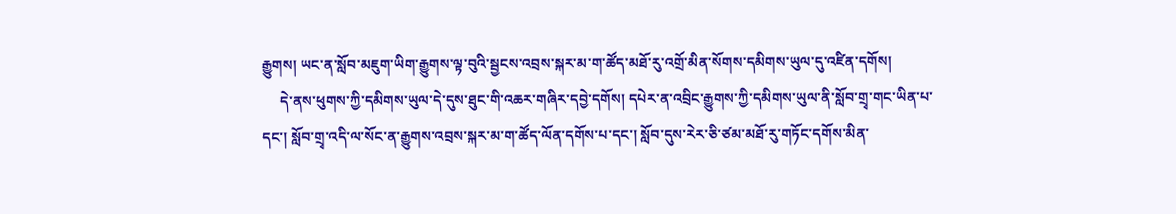རྒྱུགས། ཡང་ན་སློབ་མཇུག་ཡིག་རྒྱུགས་ལྟ་བུའི་སྦྱངས་འབྲས་སྐར་མ་ག་ཚོད་མཐོ་རུ་འགྲོ་མིན་སོགས་དམིགས་ཡུལ་དུ་འཛིན་དགོས།
     དེ་ནས་ཕུགས་ཀྱི་དམིགས་ཡུལ་དེ་དུས་ཐུང་གི་འཆར་གཞིར་དབྱེ་དགོས། དཔེར་ན་འབྲིང་རྒྱུགས་ཀྱི་དམིགས་ཡུལ་ནི་སློབ་གྲྭ་གང་ཡིན་པ་དང་། སློབ་གྲྭ་འདི་ལ་སོང་ན་རྒྱུགས་འབྲས་སྐར་མ་ག་ཚོད་ལོན་དགོས་པ་དང་། སློབ་དུས་རེར་ཅི་ཙམ་མཐོ་རུ་གཏོང་དགོས་མིན་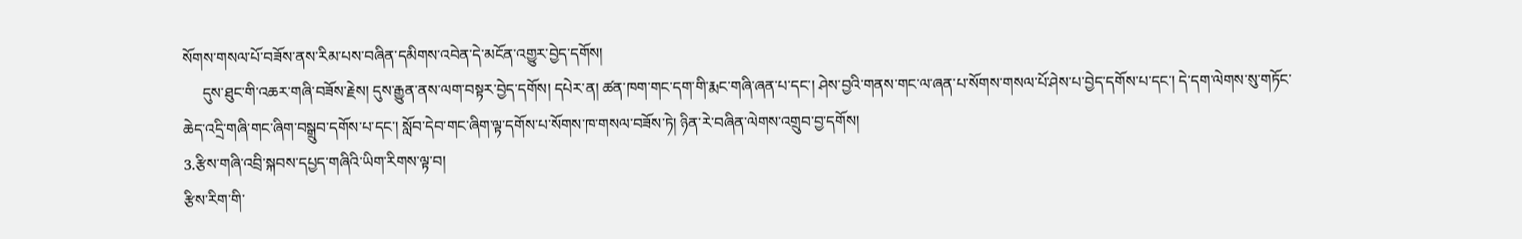སོགས་གསལ་པོ་བཟོས་ནས་རིམ་པས་བཞིན་དམིགས་འབེན་དེ་མངོན་འགྱུར་བྱེད་དགོས།
     དུས་ཐུང་གི་འཆར་གཞི་བཟོས་རྗེས། དུས་རྒྱུན་ནས་ལག་བསྟར་བྱེད་དགོས། དཔེར་ན། ཚན་ཁག་གང་དག་གི་རྨང་གཞི་ཞན་པ་དང་། ཤེས་བྱའི་གནས་གང་ལ་ཞན་པ་སོགས་གསལ་པོ་ཤེས་པ་བྱེད་དགོས་པ་དང་། དེ་དག་ལེགས་སུ་གཏོང་ཆེད་འདྲི་གཞི་གང་ཞིག་བསྒྲུབ་དགོས་པ་དང་། སློབ་དེབ་གང་ཞིག་ལྟ་དགོས་པ་སོགས་ཁ་གསལ་བཟོས་ཏེ། ཉིན་རེ་བཞིན་ལེགས་འགྲུབ་བྱ་དགོས།
3.རྩིས་གཞི་འབྲི་སྐབས་དཔྱད་གཞིའི་ཡིག་རིགས་ལྟ་བ།
རྩིས་རིག་གི་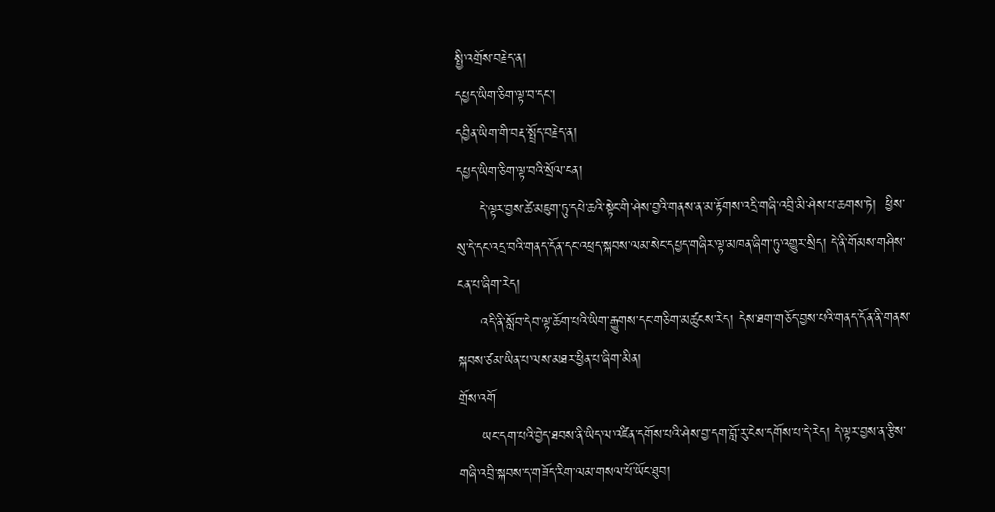སྤྱི་འགྲོས་བརྗེད་ན།
དཔྱད་ཡིག་ཅིག་ལྟ་བ་དང་།
དབྱིན་ཡིག་གི་བརྡ་སྤྲོད་བརྗེད་ན།
དཔྱད་ཡིག་ཅིག་ལྟ་བའི་སྲོལ་ངན།
     དེ་ལྟར་བྱས་ཚེ་མཇུག་ཏུ་དཔེ་ཆའི་སྟེང་གི་ཤེས་བྱའི་གནས་ན་མ་རྟོགས་འདྲི་གཞི་འབྲི་མི་ཤེས་པ་ཆགས་ཏེ།  ཕྱིས་སུ་དེ་དང་འདྲ་བའི་གནད་དོན་དང་འཕྲད་སྐབས་ལམ་སེང་དཔྱད་གཞིར་ལྟ་མཁན་ཞིག་ཏུ་འགྱུར་སྲིད། དེ་ནི་གོམས་གཤིས་ངན་པ་ཞིག་རེད།
     འདི་ནི་སློབ་དེབ་ལྟ་ཆོག་པའི་ཡིག་རྒྱུགས་དང་གཅིག་མཚུངས་རེད། དེས་ཐག་གཅོད་བྱས་པའི་གནད་དོན་ནི་གནས་སྐབས་ཙམ་ཡིན་པ་ལས་མཐར་ཕྱིན་པ་ཞིག་མིན།
གྲོས་འགོ
     ཡང་དག་པའི་བྱེད་ཐབས་ནི་ཡིད་ལ་འཛིན་དགོས་པའི་ཤེས་བྱ་དག་བློ་རུ་ངེས་དགོས་པ་དེ་རེད། དེ་ལྟར་བྱས་ན་རྩིས་གཞི་འབྲི་སྐབས་ད་གཟོད་རིག་ལམ་གསལ་པོ་ཡོང་ཐུབ།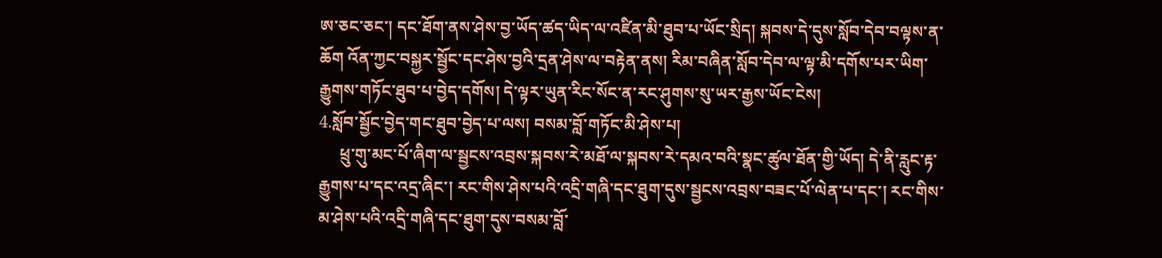ཨ་ཅང་ཅང་། དང་ཐོག་ནས་ཤེས་བྱ་ཡོད་ཚད་ཡིད་ལ་འཛིན་མི་ཐུབ་པ་ཡོང་སྲིད། སྐབས་དེ་དུས་སློབ་དེབ་བལྟས་ན་ཆོག འོན་ཀྱང་བསྐྱར་སྦྱོང་དང་ཤེས་བྱའི་དྲན་ཤེས་ལ་བརྟེན་ནས། རིམ་བཞིན་སློབ་དེབ་ལ་ལྟ་མི་དགོས་པར་ཡིག་རྒྱུགས་གཏོང་ཐུབ་པ་བྱེད་དགོས། དེ་ལྟར་ཡུན་རིང་སོང་ན་རང་ཤུགས་སུ་ཡར་རྒྱས་ཡོང་ངེས།
4.སློབ་སྦྱོང་བྱེད་གང་ཐུབ་བྱེད་པ་ལས། བསམ་བློ་གཏོང་མི་ཤེས་པ།
     ཕྲུ་གུ་མང་པོ་ཞིག་ལ་སྦྱངས་འབྲས་སྐབས་རེ་མཐོ་ལ་སྐབས་རེ་དམའ་བའི་སྣང་ཚུལ་ཐོན་གྱི་ཡོད། དེ་ནི་རླུང་རྟ་རྒྱུགས་པ་དང་འདྲ་ཞིང་། རང་གིས་ཤེས་པའི་འདྲི་གཞི་དང་ཐུག་དུས་སྦྱངས་འབྲས་བཟང་པོ་ལེན་པ་དང་། རང་གིས་མ་ཤེས་པའི་འདྲི་གཞི་དང་ཐུག་དུས་བསམ་བློ་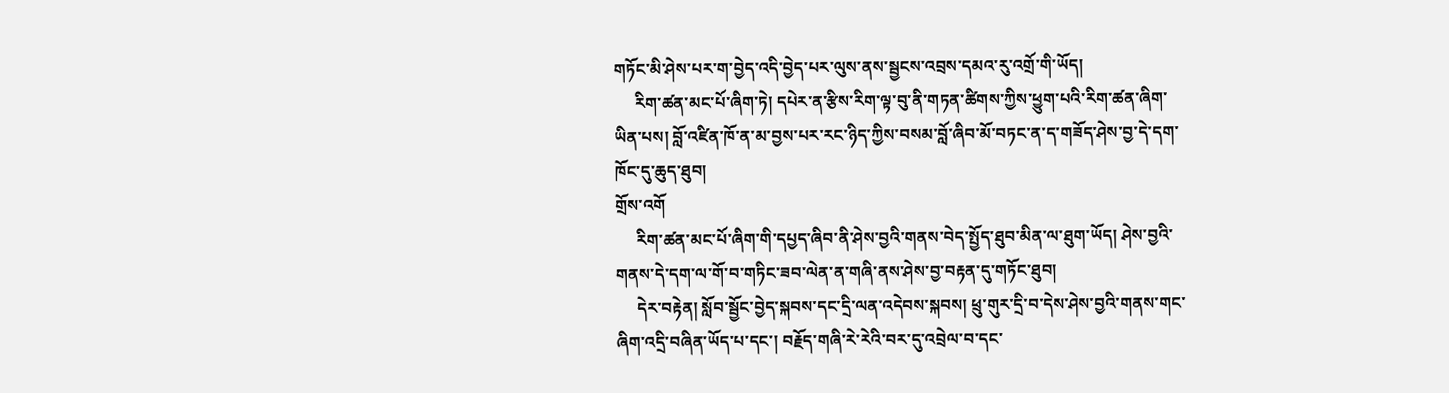གཏོང་མི་ཤེས་པར་ག་བྱེད་འདི་བྱེད་པར་ལུས་ནས་སྦྱངས་འབྲས་དམའ་རུ་འགྲོ་གི་ཡོད།
     རིག་ཚན་མང་པོ་ཞིག་ཏེ། དཔེར་ན་རྩིས་རིག་ལྟ་བུ་ནི་གཏན་ཚིགས་ཀྱིས་ཕྱུག་པའི་རིག་ཚན་ཞིག་ཡིན་པས། བློ་འཛིན་ཁོ་ན་མ་བྱས་པར་རང་ཉིད་ཀྱིས་བསམ་བློ་ཞིབ་མོ་བཏང་ན་ད་གཟོད་ཤེས་བྱ་དེ་དག་ཁོང་དུ་ཆུད་ཐུབ།
གྲོས་འགོ
     རིག་ཚན་མང་པོ་ཞིག་གི་དཔྱད་ཞིབ་ནི་ཤེས་བྱའི་གནས་བེད་སྤྱོད་ཐུབ་མིན་ལ་ཐུག་ཡོད། ཤེས་བྱའི་གནས་དེ་དག་ལ་གོ་བ་གཏིང་ཟབ་ལེན་ན་གཞི་ནས་ཤེས་བྱ་བརྟན་དུ་གཏོང་ཐུབ།
     དེར་བརྟེན། སློབ་སྦྱོང་བྱེད་སྐབས་དང་དྲི་ལན་འདེབས་སྐབས། ཕྲུ་གུར་དྲི་བ་དེས་ཤེས་བྱའི་གནས་གང་ཞིག་འདྲི་བཞིན་ཡོད་པ་དང་། བརྗོད་གཞི་རེ་རེའི་བར་དུ་འབྲེལ་བ་དང་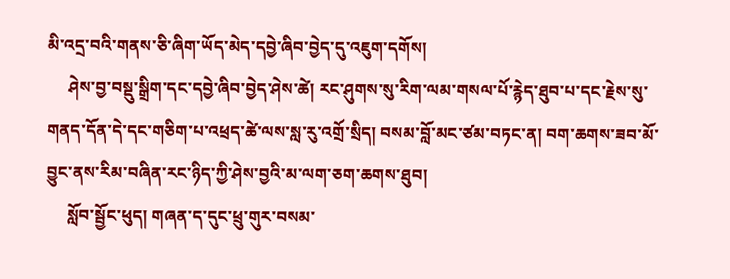མི་འདྲ་བའི་གནས་ཅི་ཞིག་ཡོད་མེད་དབྱེ་ཞིབ་བྱེད་དུ་འཇུག་དགོས།
     ཤེས་བྱ་བསྡུ་སྒྲིག་དང་དབྱེ་ཞིབ་བྱེད་ཤེས་ཚེ། རང་ཤུགས་སུ་རིག་ལམ་གསལ་པོ་རྙེད་ཐུབ་པ་དང་རྗེས་སུ་གནད་དོན་དེ་དང་གཅིག་པ་འཕྲད་ཚེ་ལས་སླ་རུ་འགྲོ་སྲིད། བསམ་བློ་མང་ཙམ་བཏང་ན། བག་ཆགས་ཟབ་མོ་བྱུང་ནས་རིམ་བཞིན་རང་ཉིད་ཀྱི་ཤེས་བྱའི་མ་ལག་ཅག་ཆགས་ཐུབ།
     སློབ་སྦྱོང་ཕུད། གཞན་ད་དུང་ཕྲུ་གུར་བསམ་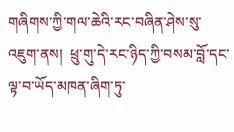གཞིགས་ཀྱི་གལ་ཆེའི་རང་བཞིན་ཤེས་སུ་འཇུག་ནས།  ཕྲུ་གུ་དེ་རང་ཉིད་ཀྱི་བསམ་བློ་དང་ལྟ་བ་ཡོད་མཁན་ཞིག་ཏུ་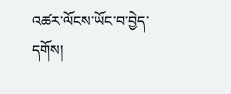འཚར་ལོངས་ཡོང་བ་བྱེད་དགོས།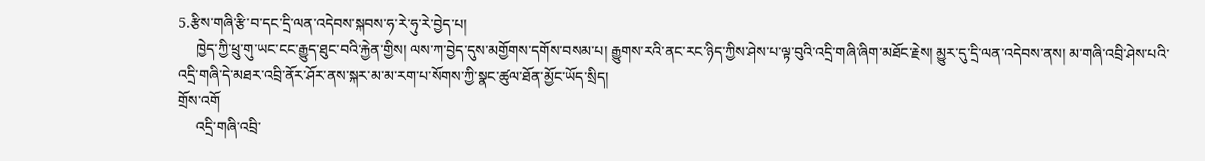5.རྩིས་གཞི་རྩི་བ་དང་དྲི་ལན་འདེབས་སྐབས་ཧ་རེ་ཧུ་རེ་བྱེད་པ།
     ཁྱེད་ཀྱི་ཕྲུ་གུ་ཡང་ངང་རྒྱུད་ཐུང་བའི་རྐྱེན་གྱིས། ལས་ཀ་བྱེད་དུས་མགྱོགས་དགོས་བསམ་པ། རྒྱུགས་རའི་ནང་རང་ཉིད་ཀྱིས་ཤེས་པ་ལྟ་བུའི་འདྲི་གཞི་ཞིག་མཐོང་རྗེས། མྱུར་དུ་དྲི་ལན་འདེབས་ནས། མ་གཞི་འབྲི་ཤེས་པའི་འདྲི་གཞི་དེ་མཐར་འབྲི་ནོར་ཤོར་ནས་སྐར་མ་མ་རག་པ་སོགས་ཀྱི་སྣང་ཚུལ་ཐོན་མྱོང་ཡོད་སྲིད།
གྲོས་འགོ
     འདྲི་གཞི་འབྲི་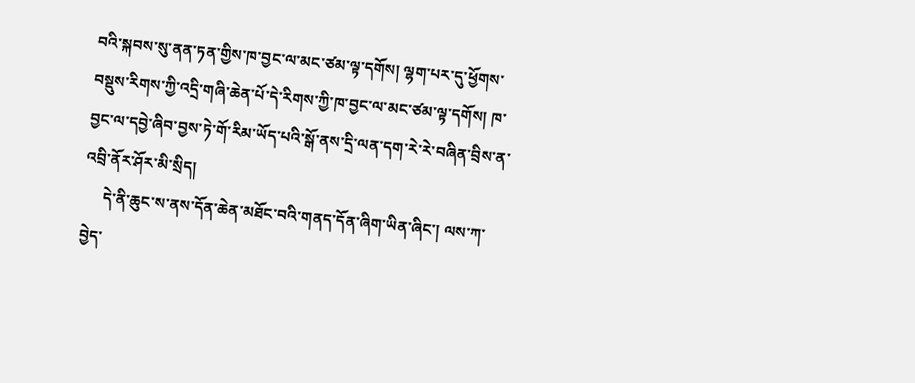བའི་སྐབས་སུ་ནན་ཏན་གྱིས་ཁ་བྱང་ལ་མང་ཙམ་ལྟ་དགོས། ལྷག་པར་དུ་ཕྱོགས་བསྡུས་རིགས་ཀྱི་འདྲི་གཞི་ཆེན་པོ་དེ་རིགས་ཀྱི་ཁ་བྱང་ལ་མང་ཙམ་ལྟ་དགོས། ཁ་བྱང་ལ་དབྱེ་ཞིབ་བྱས་ཏེ་གོ་རིམ་ཡོད་པའི་སྒོ་ནས་དྲི་ལན་དག་རེ་རེ་བཞིན་བྲིས་ན་འབྲི་ནོར་ཤོར་མི་སྲིད།
     དེ་ནི་ཆུང་ས་ནས་དོན་ཆེན་མཐོང་བའི་གནད་དོན་ཞིག་ཡིན་ཞིང་། ལས་ཀ་བྱེད་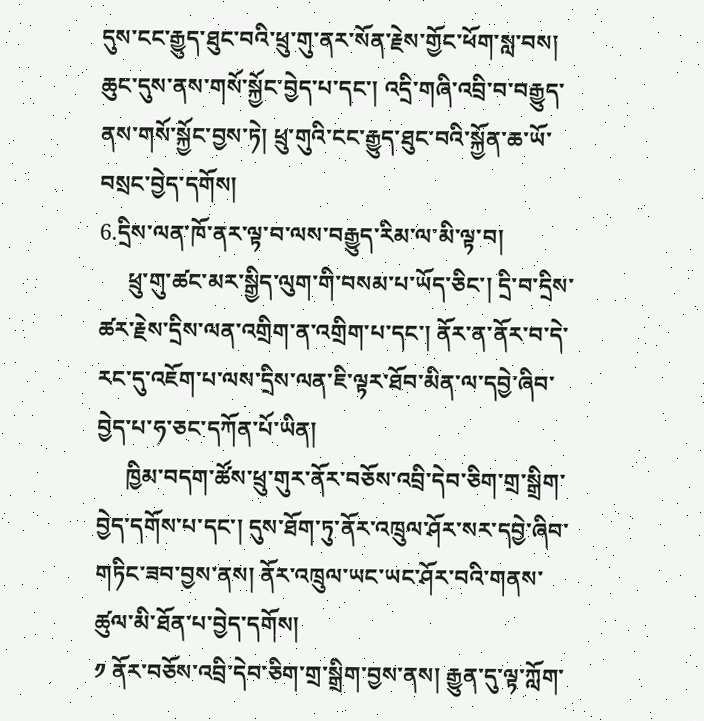དུས་ངང་རྒྱུད་ཐུང་བའི་ཕྲུ་གུ་ནར་སོན་རྗེས་གྱོང་ཕོག་སླ་བས། ཆུང་དུས་ནས་གསོ་སྐྱོང་བྱེད་པ་དང་། འདྲི་གཞི་འབྲི་བ་བརྒྱུད་ནས་གསོ་སྐྱོང་བྱས་ཏེ། ཕྲུ་གུའི་ངང་རྒྱུད་ཐུང་བའི་སྐྱོན་ཆ་ཡོ་བསྲང་བྱེད་དགོས།
6.དྲིས་ལན་ཁོ་ནར་ལྟ་བ་ལས་བརྒྱུད་རིམ་ལ་མི་ལྟ་བ།
     ཕྲུ་གུ་ཚང་མར་སྒྱིད་ལུག་གི་བསམ་པ་ཡོད་ཅིང་། དྲི་བ་དྲིས་ཚར་རྗེས་དྲིས་ལན་འགྲིག་ན་འགྲིག་པ་དང་། ནོར་ན་ནོར་བ་དེ་རང་དུ་འཇོག་པ་ལས་དྲིས་ལན་ཇི་ལྟར་ཐོབ་མིན་ལ་དབྱེ་ཞིབ་བྱེད་པ་ཧ་ཅང་དཀོན་པོ་ཡིན།
     ཁྱིམ་བདག་ཚོས་ཕྲུ་གུར་ནོར་བཅོས་འབྲི་དེབ་ཅིག་གྲ་སྒྲིག་བྱེད་དགོས་པ་དང་། དུས་ཐོག་ཏུ་ནོར་འཁྲུལ་ཤོར་སར་དབྱེ་ཞིབ་གཏིང་ཟབ་བྱས་ནས། ནོར་འཁྲུལ་ཡང་ཡང་ཤོར་བའི་གནས་ཚུལ་མི་ཐོན་པ་བྱེད་དགོས།
༡ ནོར་བཅོས་འབྲི་དེབ་ཅིག་གྲ་སྒྲིག་བྱས་ནས། རྒྱུན་དུ་ལྟ་ཀློག་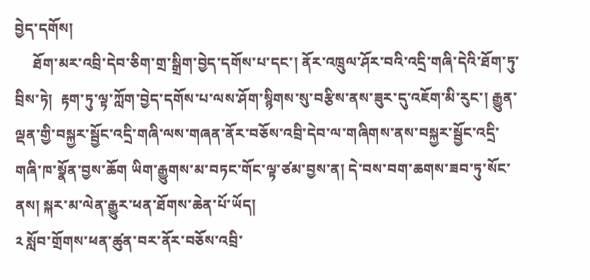བྱེད་དགོས།
     ཐོག་མར་འབྲི་དེབ་ཅིག་གྲ་སྒྲིག་བྱེད་དགོས་པ་དང་། ནོར་འཁྲུལ་ཤོར་བའི་འདྲི་གཞི་དེའི་ཐོག་ཏུ་བྲིས་ཏེ།  རྟག་ཏུ་ལྟ་ཀློག་བྱེད་དགོས་པ་ལས་ཤོག་སྙིགས་སུ་བརྩིས་ནས་ཟུར་དུ་འཇོག་མི་རུང་། རྒྱུན་ལྡན་གྱི་བསྐྱར་སྦྱོང་འདྲི་གཞི་ལས་གཞན་ནོར་བཅོས་འབྲི་དེབ་ལ་གཞིགས་ནས་བསྐྱར་སྦྱོང་འདྲི་གཞི་ཁ་སྣོན་བྱས་ཆོག ཡིག་རྒྱུགས་མ་བཏང་གོང་ལྟ་ཙམ་བྱས་ན། དེ་བས་བག་ཆགས་ཟབ་ཏུ་སོང་ནས། སྐར་མ་ལེན་རྒྱུར་ཕན་ཐོགས་ཆེན་པོ་ཡོད།
༢ སློབ་གྲོགས་ཕན་ཚུན་བར་ནོར་བཅོས་འབྲི་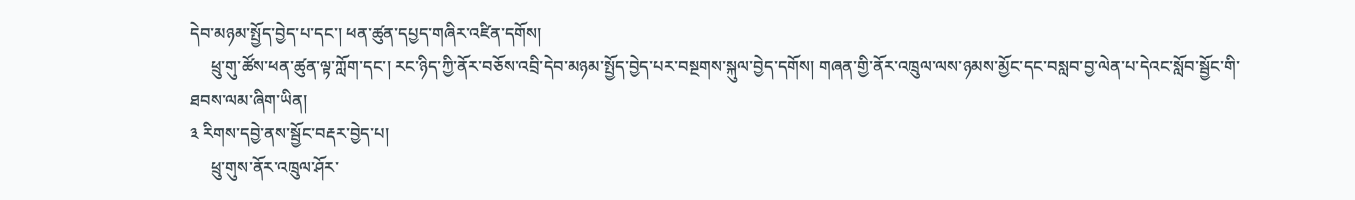དེབ་མཉམ་སྤྱོད་བྱེད་པ་དང་། ཕན་ཚུན་དཔྱད་གཞིར་འཛིན་དགོས།
     ཕྲུ་གུ་ཚོས་ཕན་ཚུན་ལྟ་ཀློག་དང་། རང་ཉིད་ཀྱི་ནོར་བཅོས་འབྲི་དེབ་མཉམ་སྤྱོད་བྱེད་པར་བསྔགས་སྐུལ་བྱེད་དགོས། གཞན་གྱི་ནོར་འཁྲུལ་ལས་ཉམས་མྱོང་དང་བསླབ་བྱ་ལེན་པ་དེའང་སློབ་སྦྱོང་གི་ཐབས་ལམ་ཞིག་ཡིན།
༣ རིགས་དབྱེ་ནས་སྦྱོང་བརྡར་བྱེད་པ།
     ཕྲུ་གུས་ནོར་འཁྲུལ་ཤོར་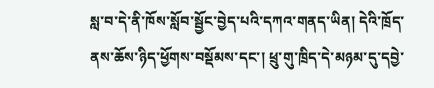སླ་བ་དེ་ནི་ཁོས་སློབ་སྦྱོང་བྱེད་པའི་དཀའ་གནད་ཡིན། དེའི་ཁྲོད་ནས་ཆོས་ཉིད་ཕྱོགས་བསྡོམས་དང་། ཕྲུ་གུ་ཁྲིད་དེ་མཉམ་དུ་དབྱེ་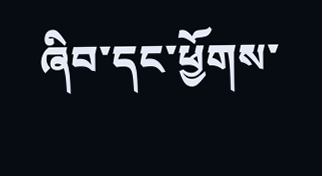ཞིབ་དང་ཕྱོགས་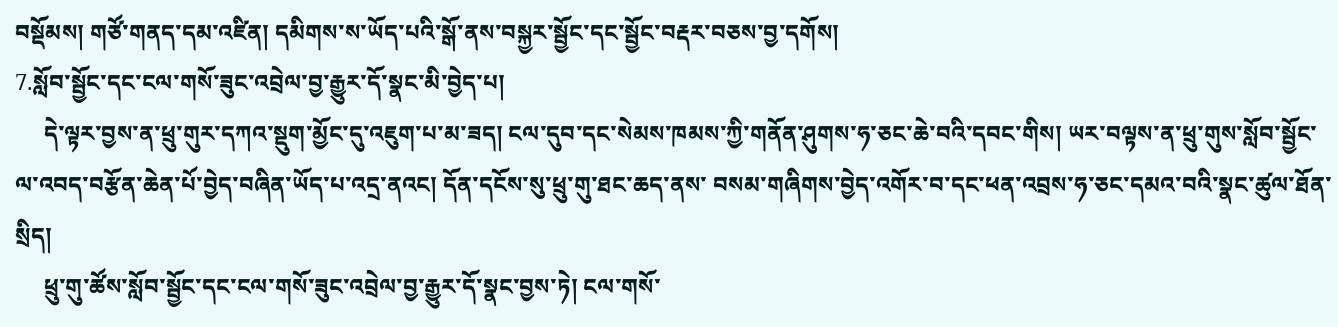བསྡོམས། གཙོ་གནད་དམ་འཛིན། དམིགས་ས་ཡོད་པའི་སྒོ་ནས་བསྐྱར་སྦྱོང་དང་སྦྱོང་བརྡར་བཅས་བྱ་དགོས།
7.སློབ་སྦྱོང་དང་ངལ་གསོ་ཟུང་འབྲེལ་བྱ་རྒྱུར་དོ་སྣང་མི་བྱེད་པ།
     དེ་ལྟར་བྱས་ན་ཕྲུ་གུར་དཀའ་སྡུག་མྱོང་དུ་འཇུག་པ་མ་ཟད། ངལ་དུབ་དང་སེམས་ཁམས་ཀྱི་གནོན་ཤུགས་ཧ་ཅང་ཆེ་བའི་དབང་གིས། ཡར་བལྟས་ན་ཕྲུ་གུས་སློབ་སྦྱོང་ལ་འབད་བརྩོན་ཆེན་པོ་བྱེད་བཞིན་ཡོད་པ་འདྲ་ནའང། དོན་དངོས་སུ་ཕྲུ་གུ་ཐང་ཆད་ནས་ བསམ་གཞིགས་བྱེད་འགོར་བ་དང་ཕན་འབྲས་ཧ་ཅང་དམའ་བའི་སྣང་ཚུལ་ཐོན་སྲིད།
     ཕྲུ་གུ་ཚོས་སློབ་སྦྱོང་དང་ངལ་གསོ་ཟུང་འབྲེལ་བྱ་རྒྱུར་དོ་སྣང་བྱས་ཏེ། ངལ་གསོ་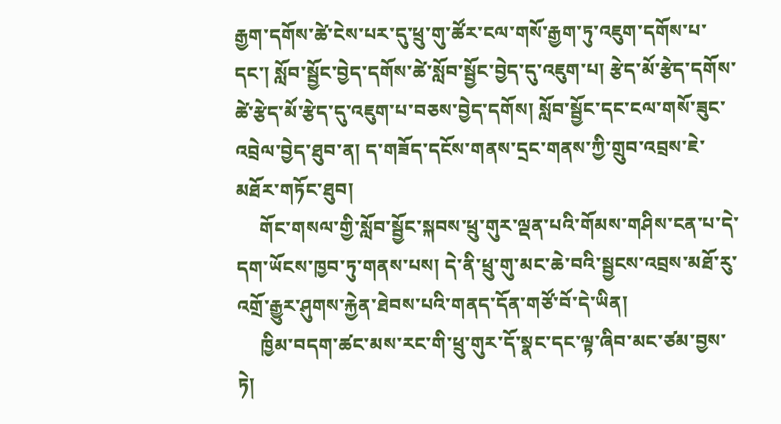རྒྱག་དགོས་ཚེ་ངེས་པར་དུ་ཕྲུ་གུ་ཚོར་ངལ་གསོ་རྒྱག་ཏུ་འཇུག་དགོས་པ་དང་། སློབ་སྦྱོང་བྱེད་དགོས་ཚེ་སློབ་སྦྱོང་བྱེད་དུ་འཇུག་པ། རྩེད་མོ་རྩེད་དགོས་ཚེ་རྩེད་མོ་རྩེད་དུ་འཇུག་པ་བཅས་བྱེད་དགོས། སློབ་སྦྱོང་དང་ངལ་གསོ་ཟུང་འབྲེལ་བྱེད་ཐུབ་ན། ད་གཟོད་དངོས་གནས་དྲང་གནས་ཀྱི་གྲུབ་འབྲས་ཇེ་མཐོར་གཏོང་ཐུབ།
     གོང་གསལ་གྱི་སློབ་སྦྱོང་སྐབས་ཕྲུ་གུར་ལྡན་པའི་གོམས་གཤིས་ངན་པ་དེ་དག་ཡོངས་ཁྱབ་ཏུ་གནས་པས། དེ་ནི་ཕྲུ་གུ་མང་ཆེ་བའི་སྦྱངས་འབྲས་མཐོ་རུ་འགྲོ་རྒྱུར་ཤུགས་རྐྱེན་ཐེབས་པའི་གནད་དོན་གཙོ་བོ་དེ་ཡིན།
     ཁྱིམ་བདག་ཚང་མས་རང་གི་ཕྲུ་གུར་དོ་སྣང་དང་ལྟ་ཞིབ་མང་ཙམ་བྱས་ཏེ།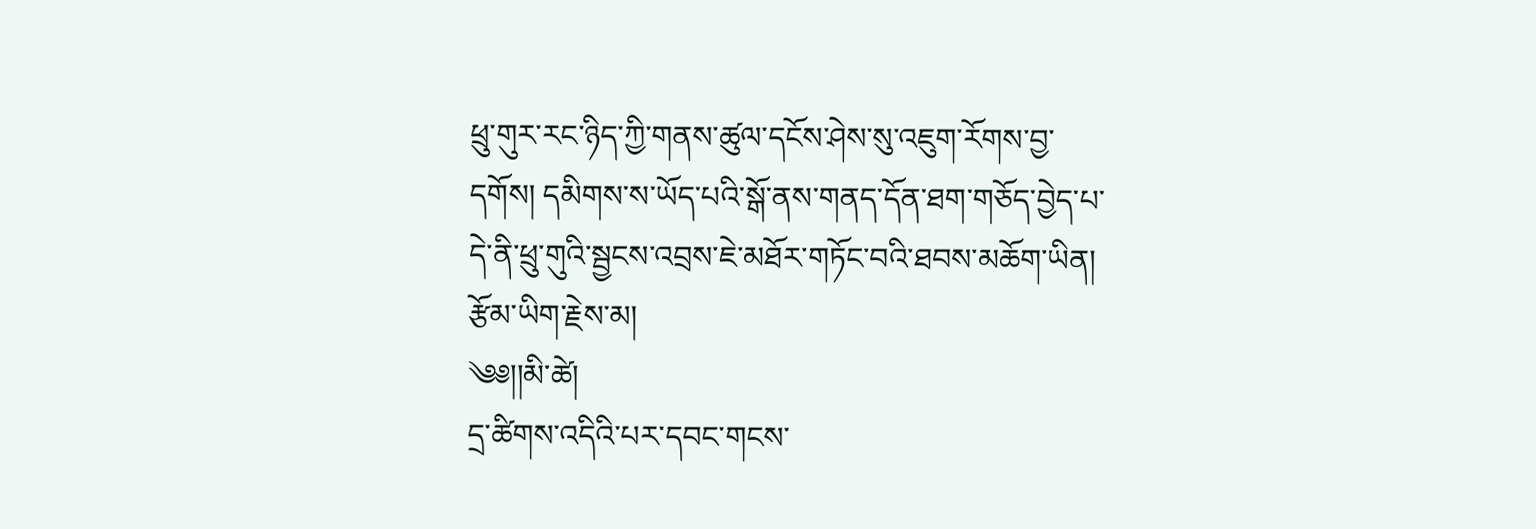ཕྲུ་གུར་རང་ཉིད་ཀྱི་གནས་ཚུལ་དངོས་ཤེས་སུ་འཇུག་རོགས་བྱ་དགོས། དམིགས་ས་ཡོད་པའི་སྒོ་ནས་གནད་དོན་ཐག་གཅོད་བྱེད་པ་དེ་ནི་ཕྲུ་གུའི་སྦྱངས་འབྲས་ཇེ་མཐོར་གཏོང་བའི་ཐབས་མཆོག་ཡིན།
རྩོམ་ཡིག་རྗེས་མ།
༄༅།།མི་ཚེ།
དྲ་ཚིགས་འདིའི་པར་དབང་གངས་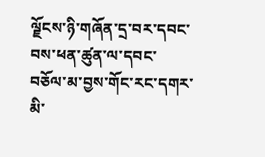ལྗོངས་ཉི་གཞོན་དྲ་བར་དབང་བས་ཕན་ཚུན་ལ་དབང་བཅོལ་མ་བྱས་གོང་རང་དགར་མི་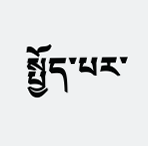སྤྱོད་པར་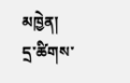མཁྱེན།
དྲ་ཚིགས་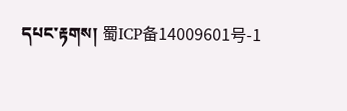དཔང་རྟགས། 蜀ICP备14009601号-1